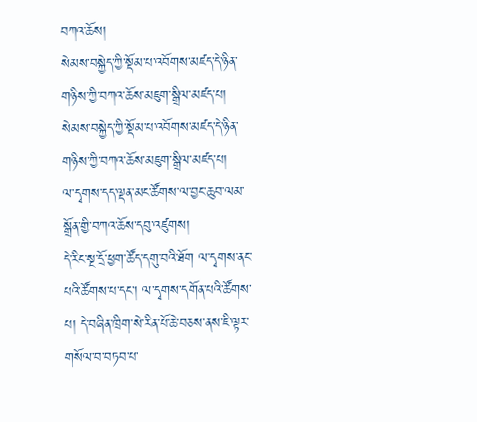བཀའ་ཆོས།
སེམས་བསྐྱེད་ཀྱི་སྡོམ་པ་འབོགས་མཛད་དེ་ཉིན་གཉིས་ཀྱི་བཀའ་ཆོས་མཇུག་སྒྲིལ་མཛད་པ།
སེམས་བསྐྱེད་ཀྱི་སྡོམ་པ་འབོགས་མཛད་དེ་ཉིན་གཉིས་ཀྱི་བཀའ་ཆོས་མཇུག་སྒྲིལ་མཛད་པ།
ལ་དྭགས་དད་ལྡན་མང་ཚོགས་ལ་བྱང་ཆུབ་ལམ་སྒྲོན་གྱི་བཀའ་ཆོས་དབུ་འཛུགས།
དེ་རིང་སྔ་དྲོ་ཕྱག་ཚོད་དགུ་བའི་ཐོག ལ་དྭགས་ནང་པའི་ཚོགས་པ་དང་། ལ་དྭགས་དགོན་པའི་ཚོགས་པ། དེ་བཞིན་ཁྲིག་སེ་རིན་པོ་ཆེ་བཅས་ནས་ཇི་ལྟར་གསོལ་བ་བཏབ་པ་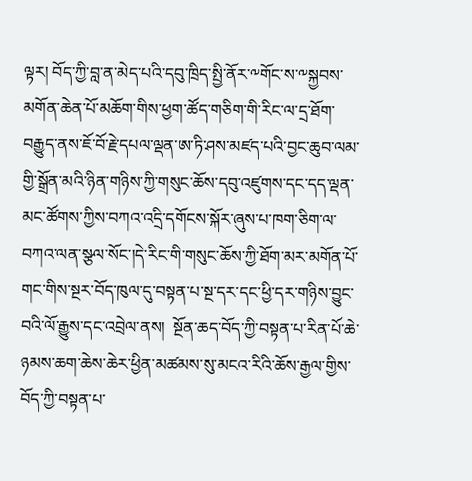ལྟར། བོད་ཀྱི་བླ་ན་མེད་པའི་དབུ་ཁྲིད་སྤྱི་ནོར་༸གོང་ས་༸སྐྱབས་མགོན་ཆེན་པོ་མཆོག་གིས་ཕྱག་ཚོད་གཅིག་གི་རིང་ལ་དྲ་ཐོག་བརྒྱུད་ནས་ཇོ་བོ་རྗེ་དཔལ་ལྡན་ཨ་ཏི་ཤས་མཛད་པའི་བྱང་ཆུབ་ལམ་གྱི་སྒྲོན་མའི་ཉིན་གཉིས་ཀྱི་གསུང་ཆོས་དབུ་འཛུགས་དང་དད་ལྡན་མང་ཚོགས་ཀྱིས་བཀའ་འདྲི་དགོངས་སྐོར་ཞུས་པ་ཁག་ཅིག་ལ་བཀའ་ལན་སྩལ་སོང་།དེ་རིང་གི་གསུང་ཆོས་ཀྱི་ཐོག་མར་མགོན་པོ་གང་གིས་སྔར་བོད་ཁུལ་དུ་བསྟན་པ་སྔ་དར་དང་ཕྱི་དར་གཉིས་བྱུང་བའི་ལོ་རྒྱུས་དང་འབྲེལ་ནས།  སྔོན་ཆད་བོད་ཀྱི་བསྟན་པ་རིན་པོ་ཆེ་ཉམས་ཆག་ཆེས་ཆེར་ཕྱིན་མཚམས་སུ་མངའ་རིའི་ཆོས་རྒྱལ་གྱིས་བོད་ཀྱི་བསྟན་པ་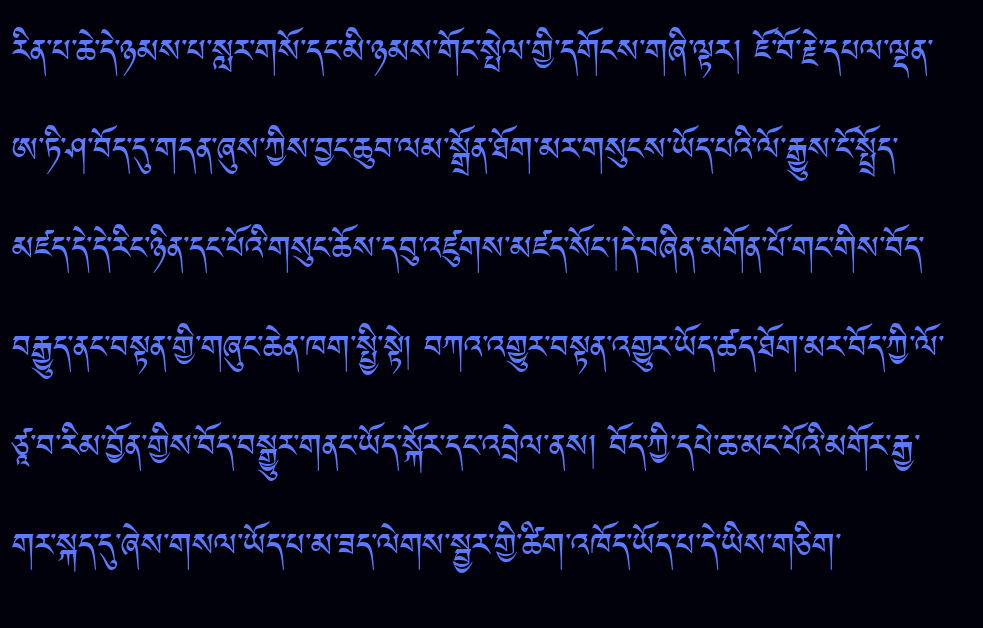རིན་པ་ཆེ་དེ་ཉམས་པ་སླར་གསོ་དང་མི་ཉམས་གོང་སྤེལ་གྱི་དགོངས་གཞི་ལྟར། ཇོ་བོ་རྗེ་དཔལ་ལྡན་ཨ་ཏི་ཤ་བོད་དུ་གདན་ཞུས་ཀྱིས་བྱང་ཆུབ་ལམ་སྒྲོན་ཐོག་མར་གསུངས་ཡོད་པའི་ལོ་རྒྱུས་ངོ་སྤྲོད་མཛད་དེ་དེ་རིང་ཉིན་དང་པོའི་གསུང་ཆོས་དབུ་འཛུགས་མཛད་སོང་།དེ་བཞིན་མགོན་པོ་གང་གིས་བོད་བརྒྱུད་ནང་བསྟན་གྱི་གཞུང་ཆེན་ཁག་སྤྱི་སྟེ། བཀའ་འགྱུར་བསྟན་འགྱུར་ཡོད་ཚད་ཐོག་མར་བོད་ཀྱི་ལོ་ཙཱ་བ་རིམ་བྱོན་གྱིས་བོད་བསྒྱུར་གནང་ཡོད་སྐོར་དང་འབྲེལ་ནས། བོད་ཀྱི་དཔེ་ཆ་མང་པོའི་མགོར་རྒྱ་གར་སྐད་དུ་ཞེས་གསལ་ཡོད་པ་མ་ཟད་ལེགས་སྦྱར་གྱི་ཚིག་འཁོད་ཡོད་པ་དེ་ཡིས་གཅིག་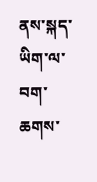ནས་སྐད་ཡིག་ལ་བག་ཆགས་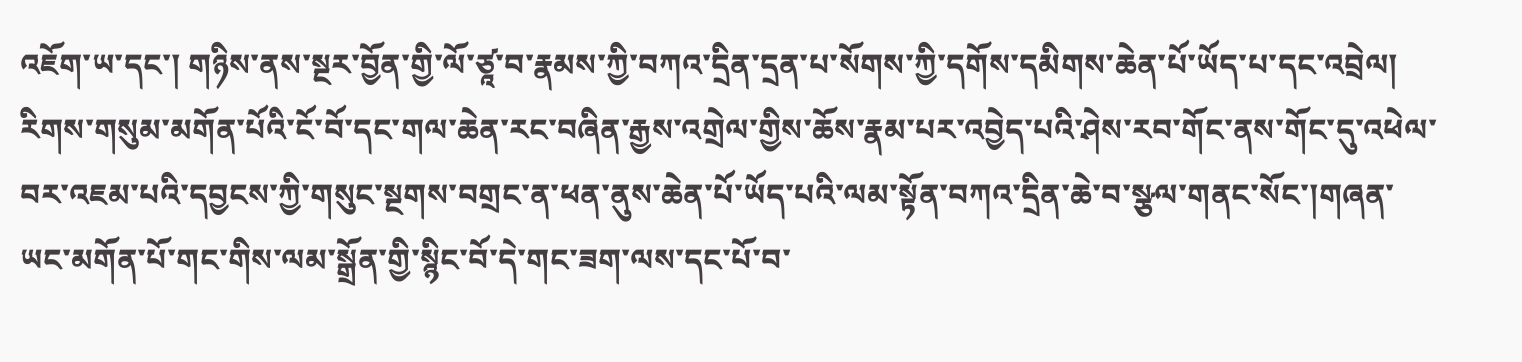འཇོག་ཡ་དང་། གཉིས་ནས་སྔར་བྱོན་གྱི་ལོ་ཙཱ་བ་རྣམས་ཀྱི་བཀའ་དྲིན་དྲན་པ་སོགས་ཀྱི་དགོས་དམིགས་ཆེན་པོ་ཡོད་པ་དང་འབྲེལ། རིགས་གསུམ་མགོན་པོའི་ངོ་བོ་དང་གལ་ཆེན་རང་བཞིན་རྒྱས་འགྲེལ་གྱིས་ཆོས་རྣམ་པར་འབྱེད་པའི་ཤེས་རབ་གོང་ནས་གོང་དུ་འཕེལ་བར་འཇམ་པའི་དབྱངས་ཀྱི་གསུང་སྔགས་བགྲང་ན་ཕན་ནུས་ཆེན་པོ་ཡོད་པའི་ལམ་སྟོན་བཀའ་དྲིན་ཆེ་བ་སྩལ་གནང་སོང་།གཞན་ཡང་མགོན་པོ་གང་གིས་ལམ་སྒྲོན་གྱི་སྙིང་བོ་དེ་གང་ཟག་ལས་དང་པོ་བ་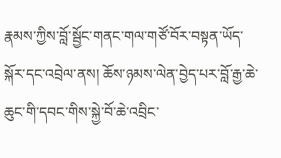རྣམས་ཀྱིས་བློ་སྦྱོང་གནང་གལ་གཙོ་བོར་བསྟན་ཡོད་སྐོར་དང་འབྲེལ་ནས། ཆོས་ཉམས་ལེན་བྱེད་པར་བློ་རྒྱ་ཆེ་ཆུང་གི་དབང་གིས་སྐྱེ་བོ་ཆེ་འབྲིང་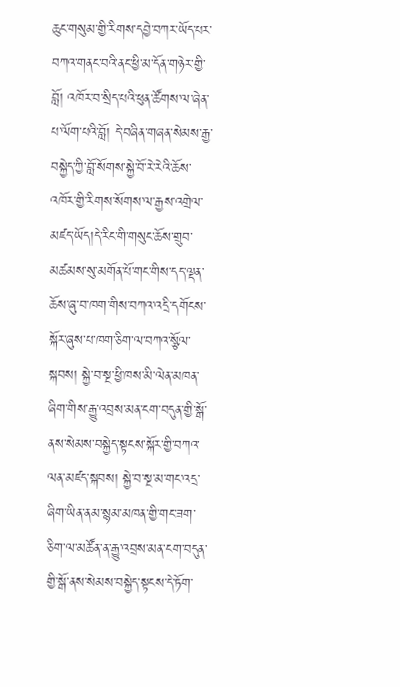ཆུང་གསུམ་གྱི་རིགས་དབྱེ་བཀར་ཡོད་པར་བཀའ་གནང་བའི་ནང་ཕྱི་མ་དོན་གཉེར་གྱི་བློ། འཁོར་བ་སྲིད་པའི་ཕུན་ཚོགས་ལ་ཞེན་པ་ལོག་པའི་བློ། དེ་བཞིན་གཞན་སེམས་རྒྱ་བསྐྱེད་ཀྱི་བློ་སོགས་སྐྱེ་བོ་རེ་རེའི་ཆོས་འཁོར་གྱི་རིགས་སོགས་ལ་རྒྱས་འགྲེལ་མཛད་ཡོད།དེ་རིང་གི་གསུང་ཆོས་གྲུབ་མཚམས་སུ་མགོན་པོ་གང་གིས་དད་ལྡན་ཆོས་ཞུ་བ་ཁག་གིས་བཀའ་འདྲི་དགོངས་སྐོར་ཞུས་པ་ཁག་ཅིག་ལ་བཀའ་སྩོལ་སྐབས། སྐྱེ་བ་སྔ་ཕྱི་ཁས་མི་ལེན་མཁན་ཞིག་གིས་རྒྱུ་འབྲས་མན་ངག་བདུན་གྱི་སྒོ་ནས་སེམས་བསྐྱེད་སྟངས་སྐོར་གྱི་བཀའ་ལན་མཛད་སྐབས། སྐྱེ་བ་སྔ་མ་གང་འདྲ་ཞིག་ཡིན་ནམ་སྙམ་མཁན་གྱི་གང་ཟག་ཅིག་ལ་མཚོན་ན་རྒྱུ་འབྲས་མན་ངག་བདུན་གྱི་སྒོ་ནས་སེམས་བསྐྱེད་སྟངས་དེ་ཏོག་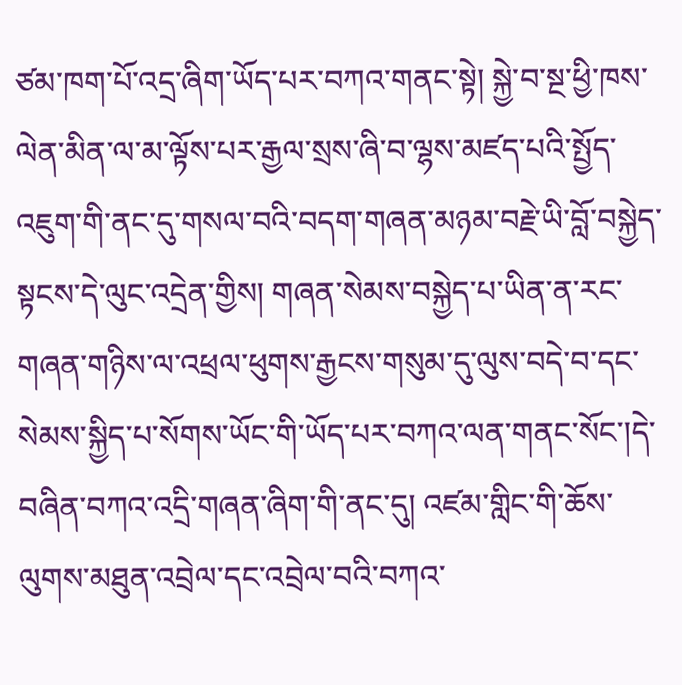ཙམ་ཁག་པོ་འདྲ་ཞིག་ཡོད་པར་བཀའ་གནང་སྟེ། སྐྱེ་བ་སྔ་ཕྱི་ཁས་ལེན་མིན་ལ་མ་ལྟོས་པར་རྒྱལ་སྲས་ཞི་བ་ལྷས་མཛད་པའི་སྤྱོད་འཇུག་གི་ནང་དུ་གསལ་བའི་བདག་གཞན་མཉམ་བརྗེ་ཡི་བློ་བསྐྱེད་སྟངས་དེ་ལུང་འདྲེན་གྱིས། གཞན་སེམས་བསྐྱེད་པ་ཡིན་ན་རང་གཞན་གཉིས་ལ་འཕྲལ་ཕུགས་རྒྱངས་གསུམ་དུ་ལུས་བདེ་བ་དང་སེམས་སྐྱིད་པ་སོགས་ཡོང་གི་ཡོད་པར་བཀའ་ལན་གནང་སོང་།དེ་བཞིན་བཀའ་འདྲི་གཞན་ཞིག་གི་ནང་དུ། འཛམ་གླིང་གི་ཆོས་ལུགས་མཐུན་འབྲེལ་དང་འབྲེལ་བའི་བཀའ་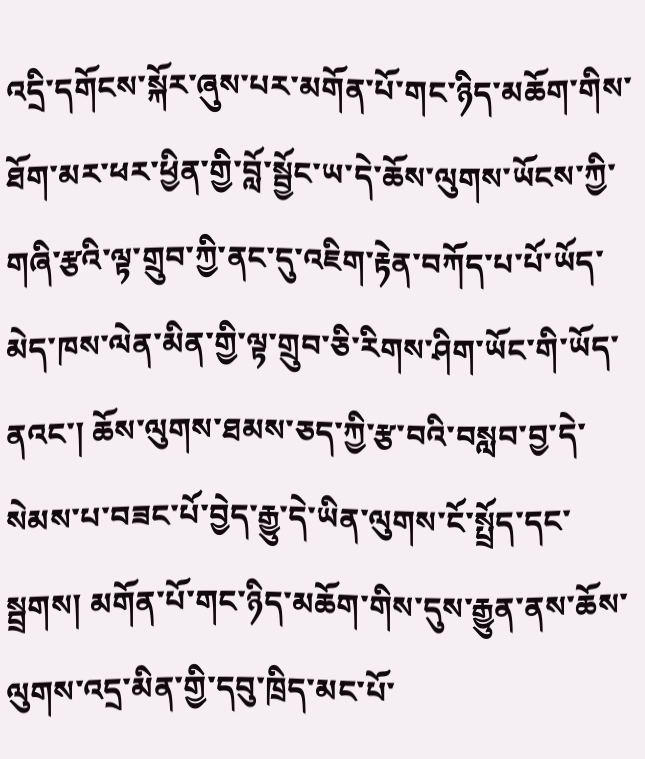འདྲི་དགོངས་སྐོར་ཞུས་པར་མགོན་པོ་གང་ཉིད་མཆོག་གིས་ཐོག་མར་ཕར་ཕྱིན་གྱི་བློ་སྦྱོང་ཡ་དེ་ཆོས་ལུགས་ཡོངས་ཀྱི་གཞི་རྩའི་ལྟ་གྲུབ་ཀྱི་ནང་དུ་འཇིག་རྟེན་བཀོད་པ་པོ་ཡོད་མེད་ཁས་ལེན་མིན་གྱི་ལྟ་གྲུབ་ཅི་རིགས་ཤིག་ཡོང་གི་ཡོད་ནའང་། ཆོས་ལུགས་ཐམས་ཅད་ཀྱི་རྩ་བའི་བསླབ་བྱ་དེ་སེམས་པ་བཟང་པོ་བྱེད་རྒྱུ་དེ་ཡིན་ལུགས་ངོ་སྤྲོད་དང་སྦྲགས། མགོན་པོ་གང་ཉིད་མཆོག་གིས་དུས་རྒྱུན་ནས་ཆོས་ལུགས་འདྲ་མིན་གྱི་དབུ་ཁྲིད་མང་པོ་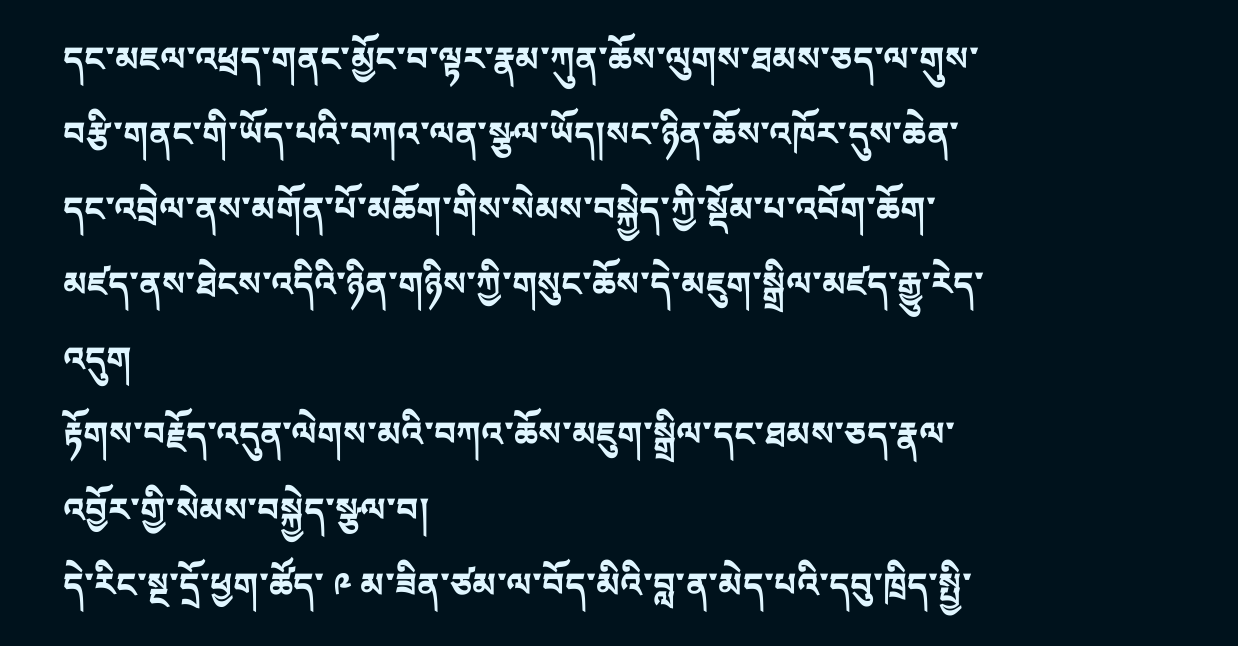དང་མཇལ་འཕྲད་གནང་མྱོང་བ་ལྟར་རྣམ་ཀུན་ཆོས་ལུགས་ཐམས་ཅད་ལ་གུས་བརྩི་གནང་གི་ཡོད་པའི་བཀའ་ལན་སྩལ་ཡོད།སང་ཉིན་ཆོས་འཁོར་དུས་ཆེན་དང་འབྲེལ་ནས་མགོན་པོ་མཆོག་གིས་སེམས་བསྐྱེད་ཀྱི་སྡོམ་པ་འབོག་ཆོག་མཛད་ནས་ཐེངས་འདིའི་ཉིན་གཉིས་ཀྱི་གསུང་ཆོས་དེ་མཇུག་སྒྲིལ་མཛད་རྒྱུ་རེད་འདུག
རྟོགས་བརྗོད་འདུན་ལེགས་མའི་བཀའ་ཆོས་མཇུག་སྒྲིལ་དང་ཐམས་ཅད་རྣལ་འབྱོར་གྱི་སེམས་བསྐྱེད་སྩལ་བ།
དེ་རིང་སྔ་དྲོ་ཕྱག་ཚོད་ ༩ མ་ཟིན་ཙམ་ལ་བོད་མིའི་བླ་ན་མེད་པའི་དབུ་ཁྲིད་སྤྱི་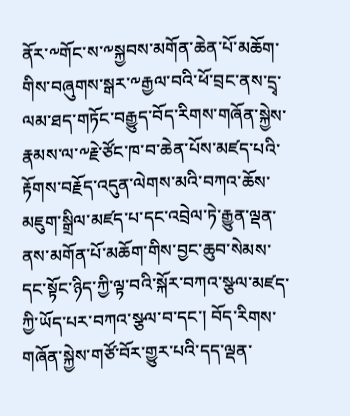ནོར་༸གོང་ས་༸སྐྱབས་མགོན་ཆེན་པོ་མཆོག་གིས་བཞུགས་སྒར་༸རྒྱལ་བའི་ཕོ་བྲང་ནས་དྲྭ་ལམ་ཐད་གཏོང་བརྒྱུད་བོད་རིགས་གཞོན་སྐྱེས་རྣམས་ལ་༸རྗེ་ཙོང་ཁ་བ་ཆེན་པོས་མཛད་པའི་རྟོགས་བརྗོད་འདུན་ལེགས་མའི་བཀའ་ཆོས་མཇུག་སྒྲིལ་མཛད་པ་དང་འབྲེལ་ཏེ་རྒྱུན་ལྡན་ནས་མགོན་པོ་མཆོག་གིས་བྱང་ཆུབ་སེམས་དང་སྟོང་ཉིད་ཀྱི་ལྟ་བའི་སྐོར་བཀའ་སྩལ་མཛད་ཀྱི་ཡོད་པར་བཀའ་སྩལ་བ་དང་། བོད་རིགས་གཞོན་སྐྱེས་གཙོ་བོར་གྱུར་པའི་དད་ལྡན་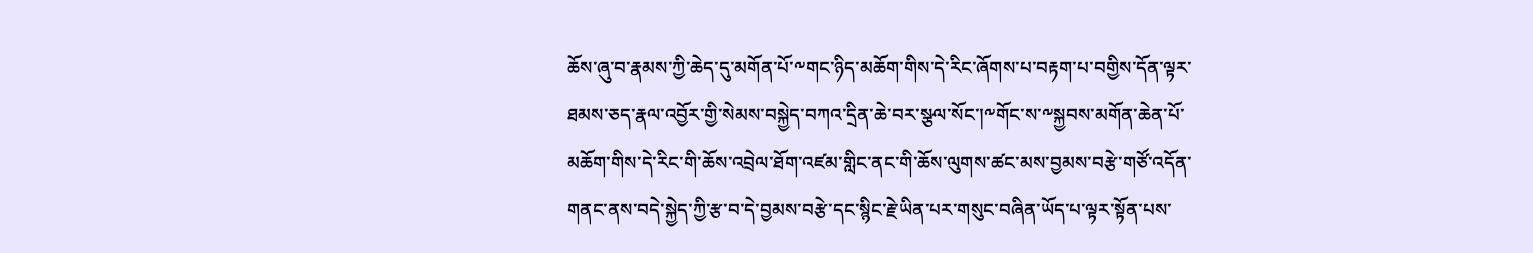ཆོས་ཞུ་བ་རྣམས་ཀྱི་ཆེད་དུ་མགོན་པོ་༸གང་ཉིད་མཆོག་གིས་དེ་རིང་ཞོགས་པ་བརྟག་པ་བགྱིས་དོན་ལྟར་ཐམས་ཅད་རྣལ་འབྱོར་གྱི་སེམས་བསྐྱེད་བཀའ་དྲིན་ཆེ་བར་སྩལ་སོང་།༸གོང་ས་༸སྐྱབས་མགོན་ཆེན་པོ་མཆོག་གིས་དེ་རིང་གི་ཆོས་འབྲེལ་ཐོག་འཛམ་གླིང་ནང་གི་ཆོས་ལུགས་ཚང་མས་བྱམས་བརྩེ་གཙོ་འདོན་གནང་ནས་བདེ་སྐྱེད་ཀྱི་རྩ་བ་དེ་བྱམས་བརྩེ་དང་སྙིང་རྗེ་ཡིན་པར་གསུང་བཞིན་ཡོད་པ་ལྟར་སྟོན་པས་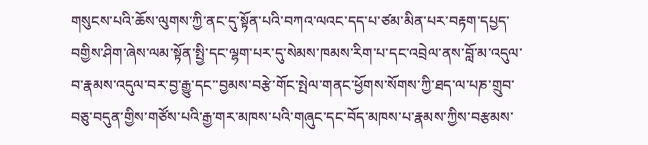གསུངས་པའི་ཆོས་ལུགས་ཀྱི་ནང་དུ་སྟོན་པའི་བཀའ་ལའང་དད་པ་ཙམ་མིན་པར་བརྟག་དཔྱད་བགྱིས་ཤིག་ཞེས་ལམ་སྟོན་སྤྱི་དང་ལྷག་པར་དུ་སེམས་ཁམས་རིག་པ་དང་འབྲེལ་ནས་བློ་མ་འདུལ་བ་རྣམས་འདུལ་བར་བྱ་རྒྱུ་དང་་བྱམས་བརྩེ་གོང་སྤེལ་གནང་ཕྱོགས་སོགས་ཀྱི་ཐད་ལ་པཎ་གྲུབ་བཅུ་བདུན་གྱིས་གཙོས་པའི་རྒྱ་གར་མཁས་པའི་གཞུང་དང་བོད་མཁས་པ་རྣམས་ཀྱིས་བརྩམས་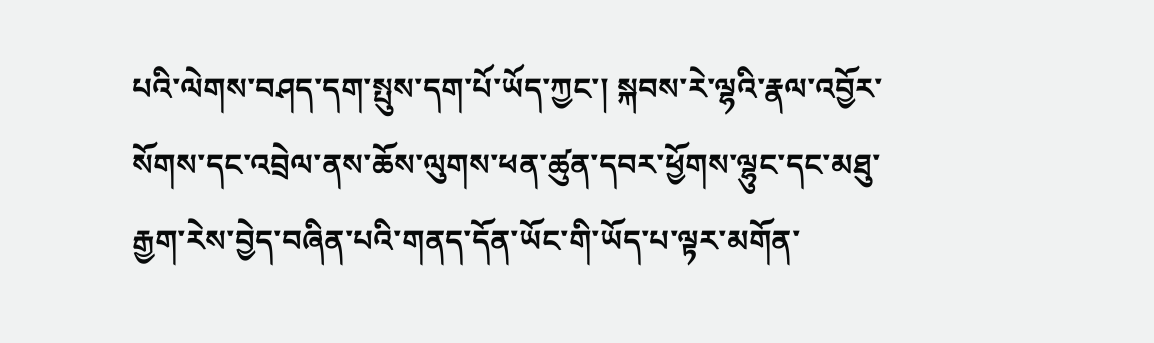པའི་ལེགས་བཤད་དག་སྤུས་དག་པོ་ཡོད་ཀྱང་། སྐབས་རེ་ལྷའི་རྣལ་འབྱོར་སོགས་དང་འབྲེལ་ནས་ཆོས་ལུགས་ཕན་ཚུན་དབར་ཕྱོགས་ལྷུང་དང་མཐུ་རྒྱག་རེས་བྱེད་བཞིན་པའི་གནད་དོན་ཡོང་གི་ཡོད་པ་ལྟར་མགོན་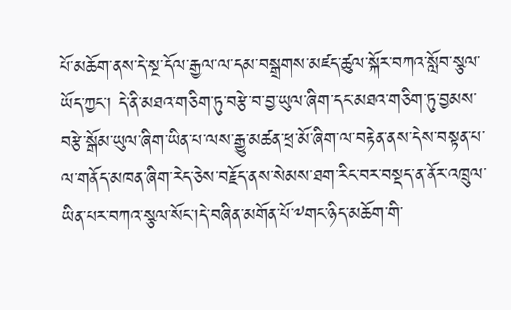པོ་མཆོག་ནས་དེ་སྔ་དོལ་རྒྱལ་ལ་དམ་བསྒྲགས་མཛད་ཚུལ་སྐོར་བཀའ་སློབ་སྩལ་ཡོད་ཀྱང་། དེ་ནི་མཐའ་གཅིག་ཏུ་བརྩེ་བ་བྱ་ཡུལ་ཞིག་དང་མཐའ་གཅིག་ཏུ་བྱམས་བརྩེ་སྒོམ་ཡུལ་ཞིག་ཡིན་པ་ལས་རྒྱུ་མཚན་ཕྲ་མོ་ཞིག་ལ་བརྟེན་ནས་དེས་བསྟན་པ་ལ་གནོད་མཁན་ཞིག་རེད་ཅེས་བརྗོད་ནས་སེམས་ཐག་རིང་བར་བསྡད་ན་ནོར་འཁྲུལ་ཡིན་པར་བཀའ་སྩལ་སོང་།དེ་བཞིན་མགོན་པོ་༸གང་ཉིད་མཆོག་གི་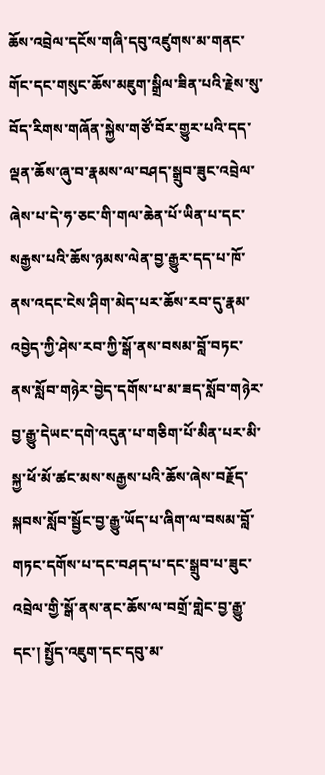ཆོས་འབྲེལ་དངོས་གཞི་དབུ་འཛུགས་མ་གནང་གོང་དང་གསུང་ཆོས་མཇུག་སྒྲིལ་ཟིན་པའི་རྗེས་སུ་བོད་རིགས་གཞོན་སྐྱེས་གཙོ་བོར་གྱུར་པའི་དད་ལྡན་ཆོས་ཞུ་བ་རྣམས་ལ་བཤད་སྒྲུབ་ཟུང་འབྲེལ་ཞེས་པ་དེ་ཧ་ཅང་གི་གལ་ཆེན་པོ་ཡིན་པ་དང་སརྒྱས་པའི་ཆོས་ཉམས་ལེན་བྱ་རྒྱུར་དད་པ་ཁོ་ནས་འདང་ངེས་ཤིག་མེད་པར་ཆོས་རབ་དུ་རྣམ་འབྱེད་ཀྱི་ཤེས་རབ་ཀྱི་སྒོ་ནས་བསམ་བློ་བཏང་ནས་སློབ་གཉེར་བྱེད་དགོས་པ་མ་ཟད་སློབ་གཉེར་བྱ་རྒྱུ་དེཡང་དགེ་འདུན་པ་གཅིག་པོ་མིན་པར་མི་སྐྱ་ཕོ་མོ་ཚང་མས་སརྒྱས་པའི་ཆོས་ཞེས་བརྗོད་སྐབས་སློབ་སྦྱོང་བྱ་རྒྱུ་ཡོད་པ་ཞིག་ལ་བསམ་བློ་གཏང་དགོས་པ་དང་བཤད་པ་དང་སྒྲུབ་པ་ཟུང་འབྲེལ་གྱི་སྒོ་ནས་ནང་ཆོས་ལ་བགྲོ་གླེང་བྱ་རྒྱུ་དང་། སྤྱོད་འཇུག་དང་དབུ་མ་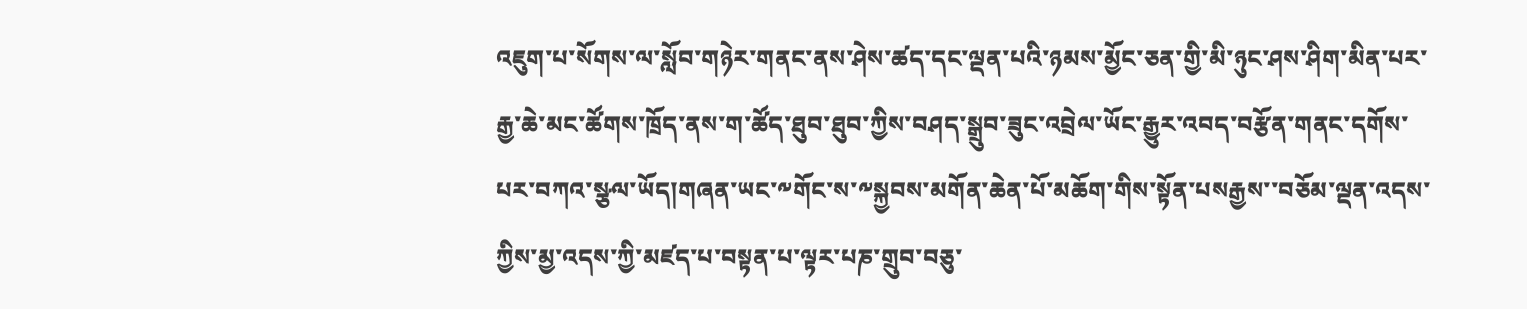འཇུག་པ་སོགས་ལ་སློབ་གཉེར་གནང་ནས་ཤེས་ཚད་དང་ལྡན་པའི་ཉམས་མྱོང་ཅན་གྱི་མི་ཉུང་ཤས་ཤིག་མིན་པར་རྒྱ་ཆེ་མང་ཚོགས་ཁྲོད་ནས་ག་ཚོད་ཐུབ་ཐུབ་ཀྱིས་བཤད་སྒྲུབ་ཟུང་འབྲེལ་ཡོང་རྒྱུར་འབད་བརྩོན་གནང་དགོས་པར་བཀའ་སྩལ་ཡོད།གཞན་ཡང་༸གོང་ས་༸སྐྱབས་མགོན་ཆེན་པོ་མཆོག་གིས་སྟོན་པསརྒྱས་་བཅོམ་ལྡན་འདས་ཀྱིས་མྱ་འདས་ཀྱི་མཛད་པ་བསྟན་པ་ལྟར་པཎ་གྲུབ་བཅུ་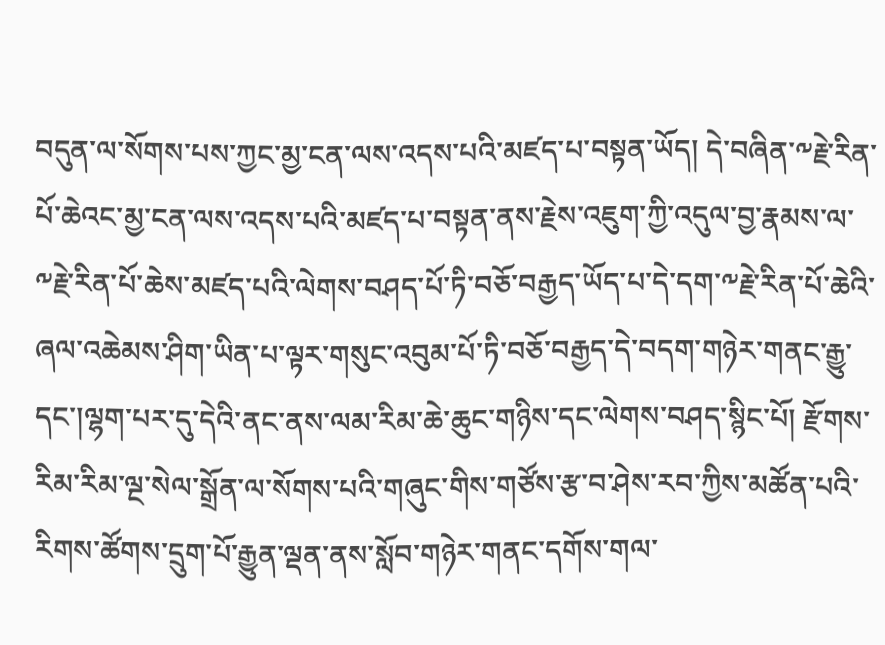བདུན་ལ་སོགས་པས་ཀྱང་མྱ་ངན་ལས་འདས་པའི་མཛད་པ་བསྟན་ཡོད། དེ་བཞིན་༸རྗེ་རིན་པོ་ཆེའང་མྱ་ངན་ལས་འདས་པའི་མཛད་པ་བསྟན་ནས་རྗེས་འཇུག་ཀྱི་འདུལ་བྱ་རྣམས་ལ་༸རྗེ་རིན་པོ་ཆེས་མཛད་པའི་ལེགས་བཤད་པོ་ཏི་བཅོ་བརྒྱད་ཡོད་པ་དེ་དག་༸རྗེ་རིན་པོ་ཆེའི་ཞལ་འཆེམས་ཤིག་ཡིན་པ་ལྟར་གསུང་འབུམ་པོ་ཏི་བཅོ་བརྒྱད་དེ་བདག་གཉེར་གནང་རྒྱུ་དང་།ལྷག་པར་དུ་དེའི་ནང་ནས་ལམ་རིམ་ཆེ་ཆུང་གཉིས་དང་ལེགས་བཤད་སྙིང་པོ། རྫོགས་རིམ་རིམ་ལྔ་སེལ་སྒྲོན་ལ་སོགས་པའི་གཞུང་གིས་གཙོས་རྩ་བ་ཤེས་རབ་ཀྱིས་མཚོན་པའི་རིགས་ཚོགས་དྲུག་པོ་རྒྱུན་ལྡན་ནས་སློབ་གཉེར་གནང་དགོས་གལ་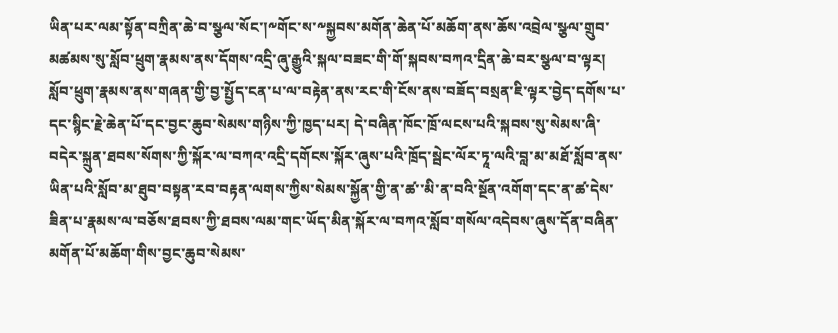ཡིན་པར་ལམ་སྟོན་བཀྲིན་ཆེ་བ་སྩལ་སོང་།༸གོང་ས་༸སྐྱབས་མགོན་ཆེན་པོ་མཆོག་ནས་ཆོས་འབྲེལ་སྩལ་གྲུབ་མཚམས་སུ་སློབ་ཕྲུག་རྣམས་ནས་དོགས་འདྲི་ཞུ་རྒྱུའི་སྐལ་བཟང་གི་གོ་སྐབས་བཀའ་དྲིན་ཆེ་བར་སྩལ་བ་ལྟར། སློབ་ཕྲུག་རྣམས་ནས་གཞན་གྱི་བྱ་སྤྱོད་ངན་པ་ལ་བརྟེན་ནས་རང་གི་ངོས་ནས་བཟོད་བསྲན་ཇི་ལྟར་བྱེད་དགོས་པ་དང་སྙིང་རྗེ་ཆེན་པོ་དང་བྱང་ཆུབ་སེམས་གཉིས་ཀྱི་ཁྱད་པར། དེ་བཞིན་ཁོང་ཁྲོ་ལངས་པའི་སྐབས་སུ་སེམས་ཞི་བདེར་སྐྲུན་ཐབས་སོགས་ཀྱི་སྐོར་ལ་བཀའ་འདྲི་དགོངས་སྐོར་ཞུས་པའི་ཁྲོད་སྦེང་ལོར་ཏཱ་ལའི་བླ་མ་མཐོ་སློབ་ནས་ཡིན་པའི་སློབ་མ་ཐུབ་བསྟན་རབ་བརྟན་ལགས་ཀྱིས་སེམས་སྐྱོན་གྱི་ན་ཚ་་མི་ན་བའི་སྔོན་འགོག་དང་ན་ཚ་དེས་ཟིན་པ་རྣམས་ལ་བཅོས་ཐབས་ཀྱི་ཐབས་ལམ་གང་ཡོད་མིན་སྐོར་ལ་བཀའ་སློབ་གསོལ་འདེབས་ཞུས་དོན་བཞིན་མགོན་པོ་མཆོག་གིས་བྱང་ཆུབ་སེམས་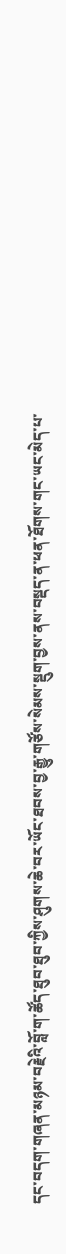དང་བདག་གཞན་མཉམ་བརྗེའི་བློ་ག་ཚོད་ཐུབ་ཐུབ་ཀྱིས་ཤུགས་ཆེ་བར་ཡོང་ཐབས་བྱ་རྒྱུ་གཙོས་སེམས་སྡུག་བྱས་ནས་བསྡད་ན་ཕན་ཐོགས་གང་ཡང་མེད་པ་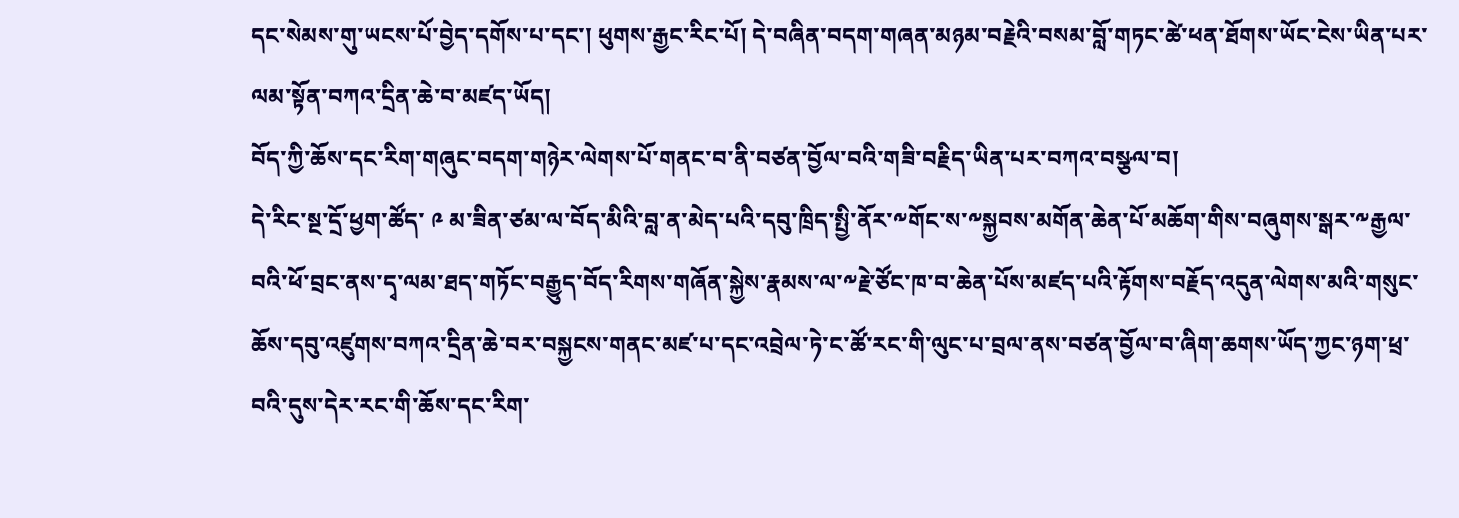དང་སེམས་གུ་ཡངས་པོ་བྱེད་དགོས་པ་དང་། ཕུགས་རྒྱང་རིང་པོ། དེ་བཞིན་བདག་གཞན་མཉམ་བརྗེའི་བསམ་བློ་གཏང་ཚེ་ཕན་ཐོགས་ཡོང་ངེས་ཡིན་པར་ལམ་སྟོན་བཀའ་དྲིན་ཆེ་བ་མཛད་ཡོད།
བོད་ཀྱི་ཆོས་དང་རིག་གཞུང་བདག་གཉེར་ལེགས་པོ་གནང་བ་ནི་བཙན་བྱོལ་བའི་གཟི་བརྗིད་ཡིན་པར་བཀའ་བསྩལ་བ།
དེ་རིང་སྔ་དྲོ་ཕྱག་ཚོད་ ༩ མ་ཟིན་ཙམ་ལ་བོད་མིའི་བླ་ན་མེད་པའི་དབུ་ཁྲིད་སྤྱི་ནོར་༸གོང་ས་༸སྐྱབས་མགོན་ཆེན་པོ་མཆོག་གིས་བཞུགས་སྒར་༸རྒྱལ་བའི་ཕོ་བྲང་ནས་དྭ་ལམ་ཐད་གཏོང་བརྒྱུད་བོད་རིགས་གཞོན་སྐྱེས་རྣམས་ལ་༸རྗེ་ཙོང་ཁ་བ་ཆེན་པོས་མཛད་པའི་རྟོགས་བརྗོད་འདུན་ལེགས་མའི་གསུང་ཆོས་དབུ་འཛུགས་བཀའ་དྲིན་ཆེ་བར་བསྐྱངས་གནང་མཛ་པ་དང་འབྲེལ་ཏེ་ང་ཚོ་རང་གི་ལུང་པ་བྲལ་ནས་བཙན་བྱོལ་བ་ཞིག་ཆགས་ཡོད་ཀྱང་ཉག་ཕྲ་བའི་དུས་དེར་རང་གི་ཆོས་དང་རིག་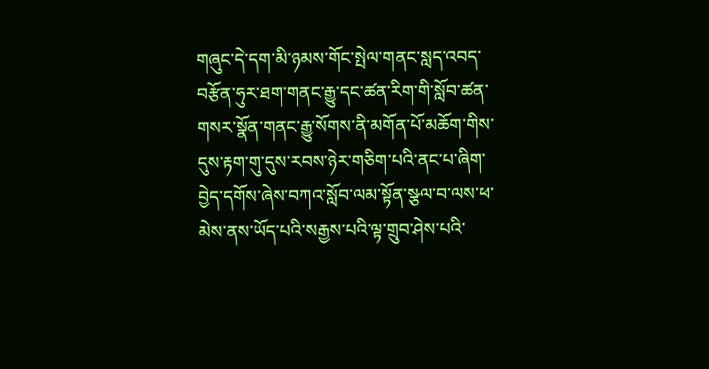གཞུང་དེ་དག་མི་ཉམས་གོང་སྤེལ་གནང་སླད་འབད་བརྩོན་ཧུར་ཐག་གནང་རྒྱུ་དང་ཚན་རིག་གི་སློབ་ཚན་གསར་སྣོན་གནང་རྒྱུ་སོགས་ནི་མགོན་པོ་མཆོག་གིས་དུས་རྟག་གུ་དུས་རབས་ཉེར་གཅིག་པའི་ནང་པ་ཞིག་བྱེད་དགོས་ཞེས་བཀའ་སློབ་ལམ་སྟོན་སྩལ་བ་ལས་ཕ་མེས་ནས་ཡོད་པའི་སརྒྱས་པའི་ལྟ་གྲུབ་ཤེས་པའི་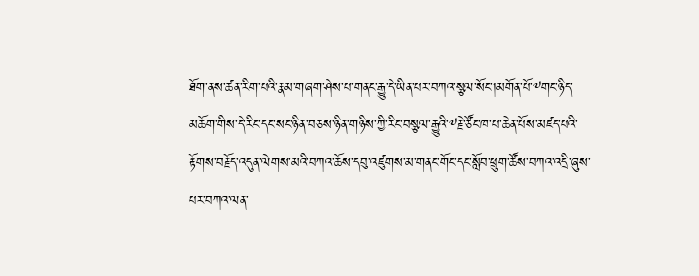ཐོག་ནས་ཚན་རིག་པའི་རྣམ་གཞག་ཤེས་པ་གནང་རྒྱུ་དེ་ཡིན་པར་བཀའ་སྩལ་སོང་།མགོན་པོ་༸གང་ཉིད་མཆོག་གིས་དེ་རིང་དང་སང་ཉིན་བཅས་ཉིན་གཉིས་ཀྱི་རིང་བསྩལ་རྒྱུའི་༸རྗེ་ཙོང་ཁ་པ་ཆེན་པོས་མཛད་པའི་རྟོགས་བརྗོད་འདུན་ལེགས་མའི་བཀའ་ཆོས་དབུ་འཛུགས་མ་གནང་གོང་དང་སློབ་ཕྲུག་ཚོས་བཀའ་འདྲི་ཞུས་པར་བཀའ་ལན་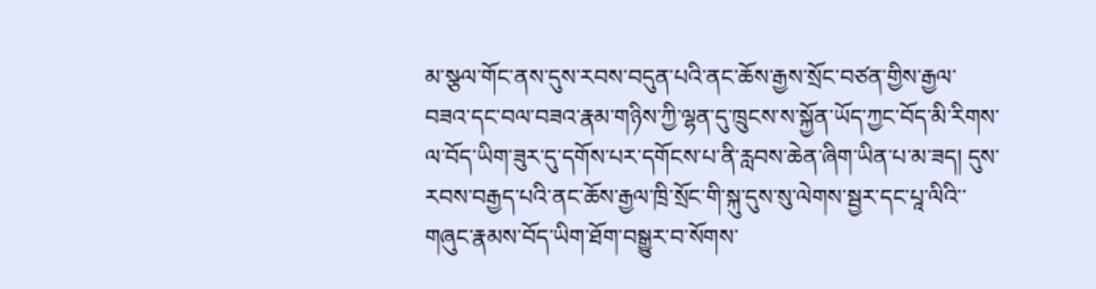མ་སྩལ་གོང་ནས་དུས་རབས་བདུན་པའི་ནང་ཆོས་རྒྱས་སྲོང་བཙན་གྱིས་རྒྱལ་བཟའ་དང་བལ་བཟའ་རྣམ་གཉིས་ཀྱི་ལྷན་དུ་ཁྲུངས་ས་སྐྱོན་ཡོད་ཀྱང་བོད་མི་རིགས་ལ་བོད་ཡིག་ཟུར་དུ་དགོས་པར་དགོངས་པ་ནི་རླབས་ཆེན་ཞིག་ཡིན་པ་མ་ཟད། དུས་རབས་བརྒྱད་པའི་ནང་ཆོས་རྒྱལ་ཁྲི་སྲོང་གི་སྐུ་དུས་སུ་ལེགས་སྦྱར་དང་པཱ་ལིའི་་གཞུང་རྣམས་བོད་ཡིག་ཐོག་བསྒྱུར་བ་སོགས་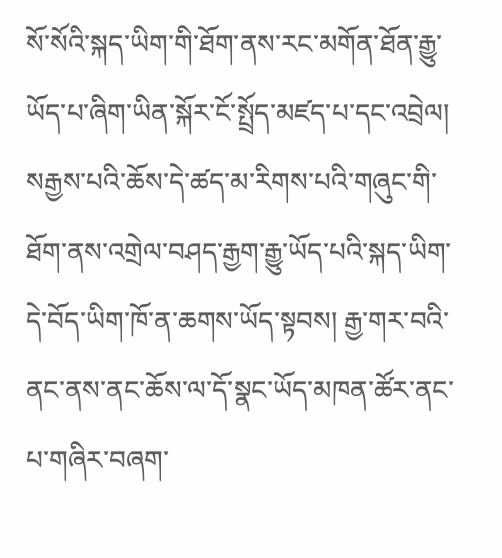སོ་སོའི་སྐད་ཡིག་གི་ཐོག་ནས་རང་མགོན་ཐོན་རྒྱུ་ཡོད་པ་ཞིག་ཡིན་སྐོར་ངོ་སྤྲོད་མཛད་པ་དང་འབྲེལ། སརྒྱས་པའི་ཆོས་དེ་ཚད་མ་རིགས་པའི་གཞུང་གི་ཐོག་ནས་འགྲེལ་བཤད་རྒྱག་རྒྱུ་ཡོད་པའི་སྐད་ཡིག་དེ་བོད་ཡིག་ཁོ་ན་ཆགས་ཡོད་སྟབས། རྒྱ་གར་བའི་ནང་ནས་ནང་ཆོས་ལ་དོ་སྣང་ཡོད་མཁན་ཚོར་ནང་པ་གཞིར་བཞག་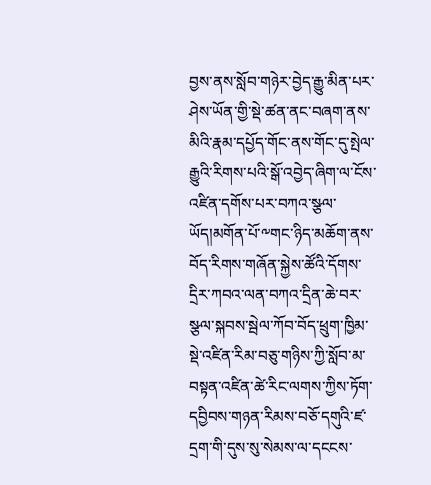བྱས་ནས་སློབ་གཉེར་བྱེད་རྒྱུ་མིན་པར་ཤེས་ཡོན་གྱི་སྡེ་ཚན་ནང་བཞག་ནས་མིའི་རྣམ་དཔྱོད་གོང་ནས་གོང་དུ་སྤེལ་རྒྱུའི་རིགས་པའི་སྒོ་འབྱེད་ཞིག་ལ་ངོས་འཛིན་དགོས་པར་བཀའ་སྩལ་ཡོད།མགོན་པོ་༸གང་ཉིད་མཆོག་ནས་བོད་རིགས་གཞོན་སྐྱེས་ཚོའི་དོགས་དྲིར་ཀབའ་ལན་བཀའ་དྲིན་ཆེ་བར་སྩལ་སྐབས་སྦེལ་ཀོབ་བོད་ཕྲུག་ཁྱིམ་སྡེ་འཛིན་རིམ་བཅུ་གཉིས་ཀྱི་སློབ་མ་བསྟན་འཛིན་ཚེ་རིང་ལགས་ཀྱིས་ཏོག་དབྱིབས་གཉན་རིམས་བཅོ་དགུའི་ཛ་དྲག་གི་དུས་སུ་སེམས་ལ་དངངས་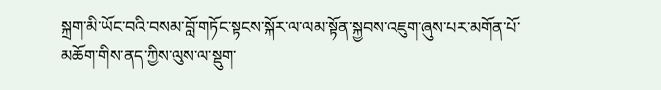སྐྲག་མི་ཡོང་བའི་བསམ་བློ་གཏོང་སྟངས་སྐོར་ལ་ལམ་སྟོན་སྐྱབས་འཇུག་ཞུས་པར་མགོན་པོ་མཆོག་གིས་ནད་ཀྱིས་ལུས་ལ་སྡུག་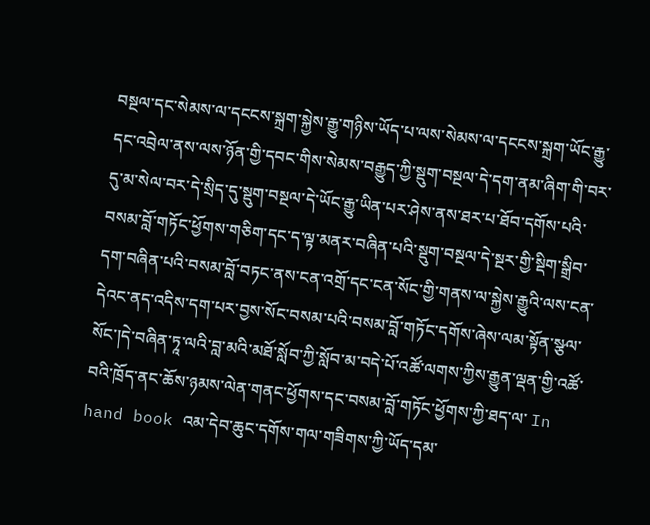བསྔལ་དང་སེམས་ལ་དངངས་སྐྲག་སྐྱེས་རྒྱུ་གཉིས་ཡོད་པ་ལས་སེམས་ལ་དངངས་སྐྲག་ཡོང་རྒྱུ་དང་འབྲེལ་ནས་ལས་ཉོན་གྱི་དབང་གིས་སེམས་བརྒྱུད་ཀྱི་སྡུག་བསྔལ་དེ་དག་ནམ་ཞིག་གི་བར་དུ་མ་སེལ་བར་དེ་སྲིད་དུ་སྡུག་བསྔལ་དེ་ཡོང་རྒྱུ་ཡིན་པར་ཤེས་ནས་ཐར་པ་ཐོབ་དགོས་པའི་བསམ་བློ་གཏོང་ཕྱོགས་གཅིག་དང་ད་ལྟ་མནར་བཞིན་པའི་སྡུག་བསྔལ་དེ་སྔར་གྱི་སྡིག་སྒྲིབ་དག་བཞིན་པའི་བསམ་བློ་བཏང་ནས་ངན་འགྲོ་དང་ངན་སོང་གྱི་གནས་ལ་སྐྱེས་རྒྱུའི་ལས་ངན་དེའང་ནད་འདིས་དག་པར་བྱས་སོང་བསམ་པའི་བསམ་བློ་གཏོང་དགོས་ཞེས་ལམ་སྟོན་སྩལ་སོང་།དེ་བཞིན་ཏཱ་ལའི་བླ་མའི་མཐོ་སློབ་ཀྱི་སློབ་མ་བདེ་པོ་འཚོ་ལགས་ཀྱིས་རྒྱུན་ལྡན་གྱི་འཚོ་བའི་ཁྲོད་ནང་ཆོས་ཉམས་ལེན་གནང་ཕྱོགས་དང་བསམ་བློ་གཏོང་ཕྱོགས་ཀྱི་ཐད་ལ་ In hand book འམ་དེབ་ཆུང་དགོས་གལ་གཟིགས་ཀྱི་ཡོད་དམ་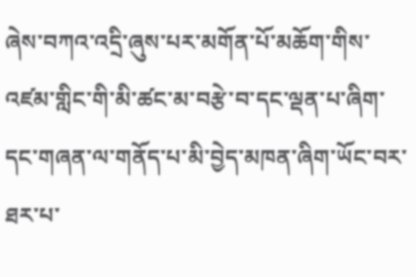ཞེས་བཀའ་འདྲི་ཞུས་པར་མགོན་པོ་མཆོག་གིས་འཛམ་གླིང་གི་མི་ཚང་མ་བརྩེ་བ་དང་ལྡན་པ་ཞིག་དང་གཞན་ལ་གནོད་པ་མི་བྱེད་མཁན་ཞིག་ཡོང་བར་ཐར་པ་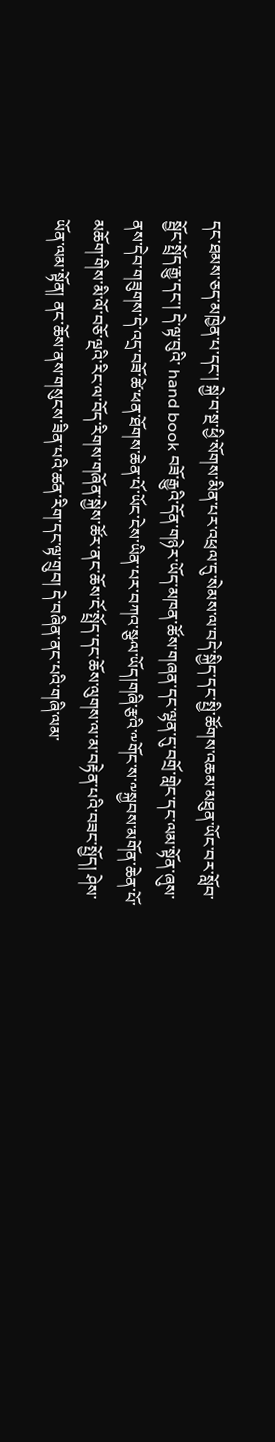དང་ཐམས་ཅད་མཁྱེན་པ་དང་། སྐྱེ་བ་སྔ་ཕྱི་སོགས་མིན་པར་འཕྲལ་དུ་སེམས་ལ་བདེ་སྐྱིད་དང་སྤྱི་ཚོགས་འཆམ་མཐུན་ཡོང་བར་སློབ་སྦྱོང་སྤྲོད་རྒྱུ་དང་། དེ་ལྟ་བུའི་ hand book བཟོ་རྒྱུའི་དོན་གཉེར་ཡོད་མཁན་ཚོས་གཞན་དང་ལྷན་དུ་བགྲོ་གླེང་དང་ལམ་སྟོན་ཞུས་ནས་དེབ་གཟུགས་དེ་འདྲ་བཟོ་ཚེ་ཕན་ཐོགས་ཆེན་པོ་ཡོང་ངེས་ཡིན་པར་བཀའ་སྩལ་ཡོད།གཞི་རྩའི་༸གོང་ས་༸སྐྱབས་མགོན་ཆེན་པོ་མཆོག་གིས་མི་ལོ་བཅོ་ལྔའི་རིང་ལ་བོད་རིགས་གཞོན་སྐྱེས་ཚོར་ནང་ཆོས་ངོ་སྤྲོད་དང་ཆོས་ལུགས་ལ་མ་བརྟེན་པའི་བཟང་སྤྱོད། ཤེས་ཡོན་ལམ་སྟོན། ནང་ཆོས་ནས་གསུངས་ཟིན་པའི་ཚན་རིག་དང་ལྟ་གྲུབ། དེ་བཞིན་ནང་པའི་གཞི་ལམ་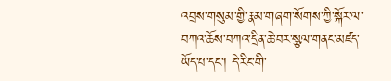འབྲས་གསུམ་གྱི་རྣམ་གཞག་སོགས་ཀྱི་སྐོར་ལ་བཀའ་ཆོས་བཀའ་དྲིན་ཆེ་བར་སྩལ་གནང་མཛད་ཡོད་པ་དང་། དེ་རིང་གི་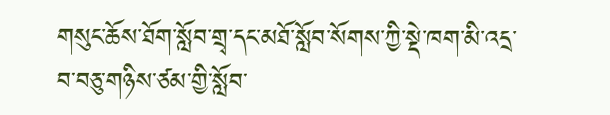གསུང་ཆོས་ཐོག་སློབ་གྲྭ་དང་མཐོ་སློབ་སོགས་ཀྱི་སྡེ་ཁག་མི་འདྲ་བ་བཅུ་གཉིས་ཙམ་གྱི་སློབ་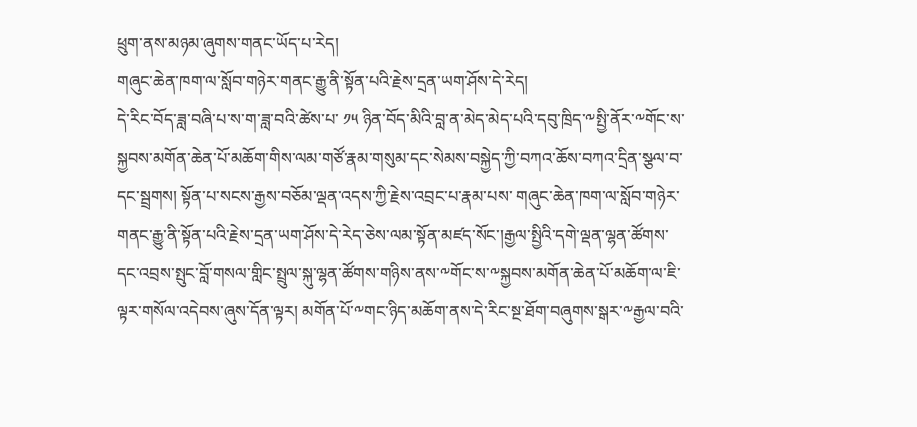ཕྲུག་ནས་མཉམ་ཞུགས་གནང་ཡོད་པ་རེད།
གཞུང་ཆེན་ཁག་ལ་སློབ་གཉེར་གནང་རྒྱུ་ནི་སྟོན་པའི་རྗེས་དྲན་ཡག་ཤོས་དེ་རེད།
དེ་རིང་བོད་ཟླ་བཞི་པ་ས་ག་ཟླ་བའི་ཚེས་པ་ ༡༥ ཉིན་བོད་མིའི་བླ་ན་མེད་མེད་པའི་དབུ་ཁྲིད་༸སྤྱི་ནོར་༸གོང་ས་སྐྱབས་མགོན་ཆེན་པོ་མཆོག་གིས་ལམ་གཙོ་རྣམ་གསུམ་དང་སེམས་བསྐྱེད་ཀྱི་བཀའ་ཆོས་བཀའ་དྲིན་སྩལ་བ་དང་སྦྲགས། སྟོན་པ་སངས་རྒྱས་བཅོམ་ལྡན་འདས་ཀྱི་རྗེས་འབྲང་པ་རྣམ་པས་ གཞུང་ཆེན་ཁག་ལ་སློབ་གཉེར་གནང་རྒྱུ་ནི་སྟོན་པའི་རྗེས་དྲན་ཡག་ཤོས་དེ་རེད་ཅེས་ལམ་སྟོན་མཛད་སོང་།རྒྱལ་སྤྱིའི་དགེ་ལྡན་ལྷན་ཚོགས་དང་འབྲས་སྤུང་བློ་གསལ་གླིང་སྤྲུལ་སྐུ་ལྷན་ཚོགས་གཉིས་ནས་༸གོང་ས་༸སྐྱབས་མགོན་ཆེན་པོ་མཆོག་ལ་ཇི་ལྟར་གསོལ་འདེབས་ཞུས་དོན་ལྟར། མགོན་པོ་༸གང་ཉིད་མཆོག་ནས་དེ་རིང་སྔ་ཐོག་བཞུགས་སྒར་༸རྒྱལ་བའི་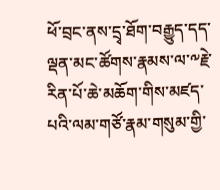ཕོ་བྲང་ནས་དྲྭ་ཐོག་བརྒྱུད་དད་ལྡན་མང་ཚོགས་རྣམས་ལ་༸རྗེ་རིན་པོ་ཆེ་མཆོག་གིས་མཛད་པའི་ལམ་གཙོ་རྣམ་གསུམ་གྱི་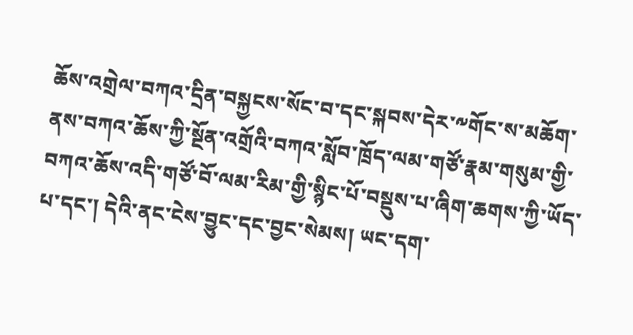ཆོས་འགྲེལ་བཀའ་དྲིན་བསྐྱངས་སོང་བ་དང་སྐབས་དེར་༸གོང་ས་མཆོག་ནས་བཀའ་ཆོས་ཀྱི་སྔོན་འགྲོའི་བཀའ་སློབ་ཁྲོད་ལམ་གཙོ་རྣམ་གསུམ་གྱི་བཀའ་ཆོས་འདི་གཙོ་བོ་ལམ་རིམ་གྱི་སྙིང་པོ་བསྡུས་པ་ཞིག་ཆགས་ཀྱི་ཡོད་པ་དང་། དེའི་ནང་ངེས་བྱུང་དང་བྱང་སེམས། ཡང་དག་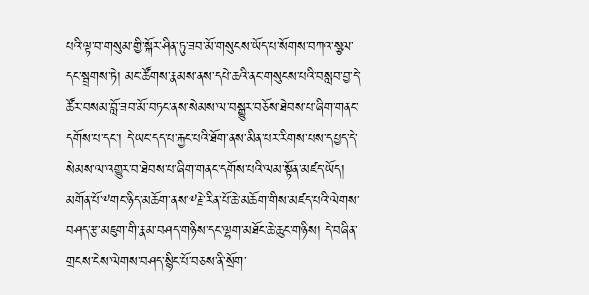པའི་ལྟ་བ་གསུམ་གྱི་སྐོར་ཤིན་ཏུ་ཟབ་མོ་གསུངས་ཡོད་པ་སོགས་བཀའ་སྩལ་དང་སྦྲགས་ཏེ། མང་ཚོགས་རྣམས་ནས་དཔེ་ཆའི་ནང་གསུངས་པའི་བསླབ་བྱ་དེ་ཚོར་བསམ་བློ་ཟབ་མོ་བཏང་ནས་སེམས་ལ་བསྒྱུར་བཅོས་ཐེབས་པ་ཞིག་གནང་དགོས་པ་དང་། དེ་ཡང་དད་པ་རྐྱང་པའི་ཐོག་ནས་མིན་པར་རིགས་པས་དཔྱད་དེ་སེམས་ལ་འགྱུར་བ་ཐེབས་པ་ཞིག་གནང་དགོས་པའི་ལམ་སྟོན་མཛད་ཡོད། མགོན་པོ་༸གང་ཉིད་མཆོག་ནས་༸རྗེ་རིན་པོ་ཆེ་མཆོག་གིས་མཛད་པའི་ལེགས་བཤད་རྩ་མཇུག་གི་རྣམ་བཤད་གཉིས་དང་ལྷག་མཐོང་ཆེ་ཆུང་གཉིས། དེ་བཞིན་གྲངས་ངེས་ལེགས་བཤད་སྙིང་པོ་བཅས་ནི་སྲོག་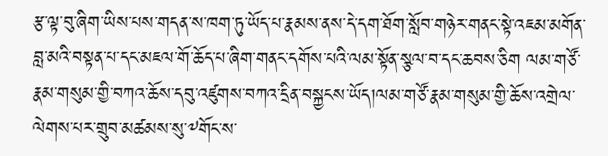རྩ་ལྟ་བུ་ཞིག་ཡིས་པས་གདན་ས་ཁག་ཏུ་ཡོད་པ་རྣམས་ནས་དེ་དག་ཐོག་སློབ་གཉེར་གནང་སྟེ་འཇམ་མགོན་བླ་མའི་བསྟན་པ་དང་མཇལ་གོ་ཆོད་པ་ཞིག་གནང་དགོས་པའི་ལམ་སྟོན་སྩལ་བ་དང་ཆབས་ཅིག ལམ་གཙོ་རྣམ་གསུམ་གྱི་བཀའ་ཆོས་དབུ་འཛུགས་བཀའ་དྲིན་བསྐྱངས་ཡོད།ལམ་གཙོ་རྣམ་གསུམ་གྱི་ཆོས་འགྲེལ་ལེགས་པར་གྲུབ་མཚམས་སུ་༸གོང་ས་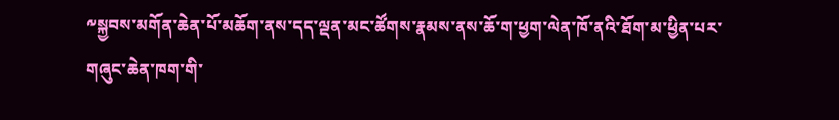༸སྐྱབས་མགོན་ཆེན་པོ་མཆོག་ནས་དད་ལྡན་མང་ཚོགས་རྣམས་ནས་ཆོ་ག་ཕྱག་ལེན་ཁོ་ནའི་ཐོག་མ་ཕྱིན་པར་གཞུང་ཆེན་ཁག་གི་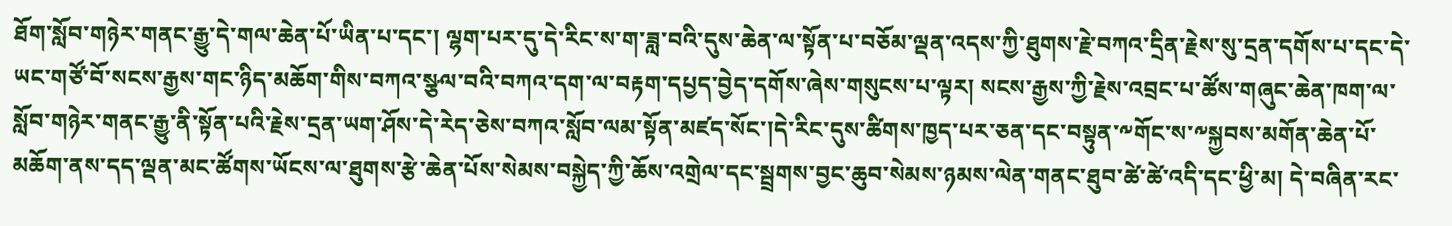ཐོག་སློབ་གཉེར་གནང་རྒྱུ་དེ་གལ་ཆེན་པོ་ཡིན་པ་དང་། ལྷག་པར་དུ་དེ་རིང་ས་ག་ཟླ་བའི་དུས་ཆེན་ལ་སྟོན་པ་བཅོམ་ལྡན་འདས་ཀྱི་ཐུགས་རྗེ་བཀའ་དྲིན་རྗེས་སུ་དྲན་དགོས་པ་དང་དེ་ཡང་གཙོ་བོ་སངས་རྒྱས་གང་ཉིད་མཆོག་གིས་བཀའ་སྩལ་བའི་བཀའ་དག་ལ་བརྟག་དཔྱད་བྱེད་དགོས་ཞེས་གསུངས་པ་ལྟར། སངས་རྒྱས་ཀྱི་རྗེས་འབྲང་པ་ཚོས་གཞུང་ཆེན་ཁག་ལ་སློབ་གཉེར་གནང་རྒྱུ་ནི་སྟོན་པའི་རྗེས་དྲན་ཡག་ཤོས་དེ་རེད་ཅེས་བཀའ་སློབ་ལམ་སྟོན་མཛད་སོང་།དེ་རིང་དུས་ཚིགས་ཁྱད་པར་ཅན་དང་བསྟུན་༸གོང་ས་༸སྐྱབས་མགོན་ཆེན་པོ་མཆོག་ནས་དད་ལྡན་མང་ཚོགས་ཡོངས་ལ་ཐུགས་རྩེ་ཆེན་པོས་སེམས་བསྐྱེད་ཀྱི་ཆོས་འགྲེལ་དང་སྦྲགས་བྱང་ཆུབ་སེམས་ཉམས་ལེན་གནང་ཐུབ་ཚེ་ཚེ་འདི་དང་ཕྱི་མ། དེ་བཞིན་རང་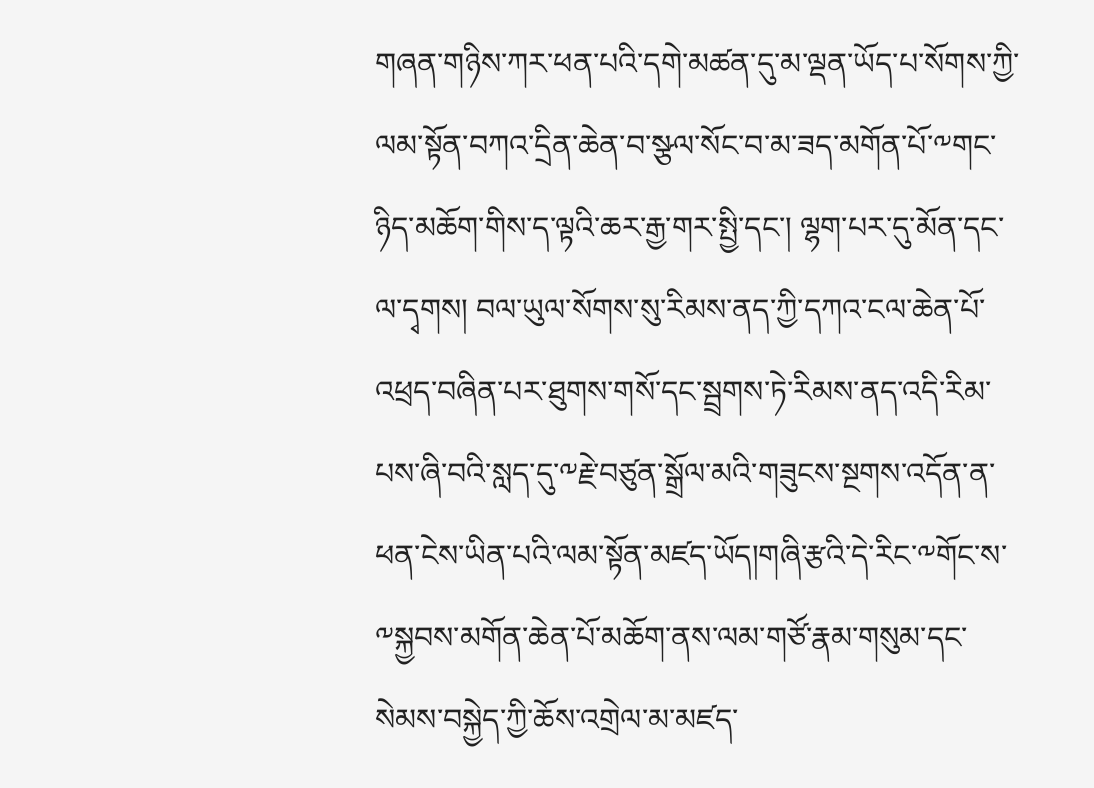གཞན་གཉིས་ཀར་ཕན་པའི་དགེ་མཚན་དུ་མ་ལྡན་ཡོད་པ་སོགས་ཀྱི་ལམ་སྟོན་བཀའ་དྲིན་ཆེན་བ་སྩལ་སོང་བ་མ་ཟད་མགོན་པོ་༸གང་ཉིད་མཆོག་གིས་ད་ལྟའི་ཆར་རྒྱ་གར་སྤྱི་དང་། ལྷག་པར་དུ་མོན་དང་ལ་དྭགས། བལ་ཡུལ་སོགས་སུ་རིམས་ནད་ཀྱི་དཀའ་ངལ་ཆེན་པོ་འཕྲད་བཞིན་པར་ཐུགས་གསོ་དང་སྦྲགས་ཏེ་རིམས་ནད་འདི་རིམ་པས་ཞི་བའི་སླད་དུ་༸རྗེ་བཙུན་སྒྲོལ་མའི་གཟུངས་སྔགས་འདོན་ན་ཕན་ངེས་ཡིན་པའི་ལམ་སྟོན་མཛད་ཡོད།གཞི་རྩའི་དེ་རིང་༸གོང་ས་༸སྐྱབས་མགོན་ཆེན་པོ་མཆོག་ནས་ལམ་གཙོ་རྣམ་གསུམ་དང་སེམས་བསྐྱེད་ཀྱི་ཆོས་འགྲེལ་མ་མཛད་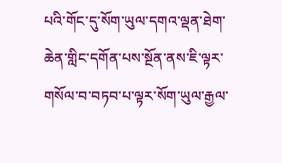པའི་གོང་དུ་སོག་ཡུལ་དགའ་ལྡན་ཐེག་ཆེན་གླིང་དགོན་པས་སྔོན་ནས་ཇི་ལྟར་གསོལ་བ་བཏབ་པ་ལྟར་སོག་ཡུལ་རྒྱལ་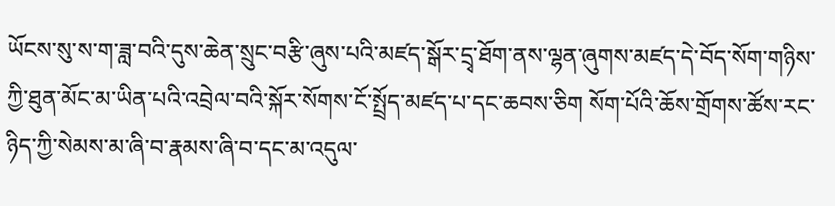ཡོངས་སུ་ས་ག་ཟླ་བའི་དུས་ཆེན་སྲུང་བརྩི་ཞུས་པའི་མཛད་སྒོར་དྲྭ་ཐོག་ནས་ལྷན་ཞུགས་མཛད་དེ་བོད་སོག་གཉིས་ཀྱི་ཐུན་མོང་མ་ཡིན་པའི་འབྲེལ་བའི་སྐོར་སོགས་ངོ་སྤྲོད་མཛད་པ་དང་ཆབས་ཅིག སོག་པོའི་ཆོས་གྲོགས་ཚོས་རང་ཉིད་ཀྱི་སེམས་མ་ཞི་བ་རྣམས་ཞི་བ་དང་མ་འདུལ་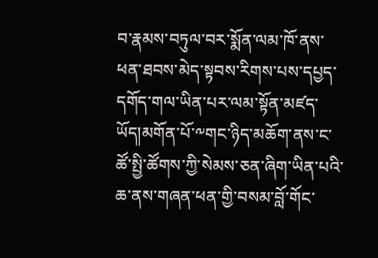བ་རྣམས་བཏུལ་བར་སྨོན་ལམ་ཁོ་ནས་ཕན་ཐབས་མེད་སྟབས་རིགས་པས་དཔྱད་དགོད་གལ་ཡིན་པར་ལམ་སྟོན་མཛད་ཡོད།མགོན་པོ་༸གང་ཉིད་མཆོག་ནས་ང་ཚོ་སྤྱི་ཚོགས་ཀྱི་སེམས་ཅན་ཞིག་ཡིན་པའི་ཆ་ནས་གཞན་ཕན་གྱི་བསམ་བློ་གོང་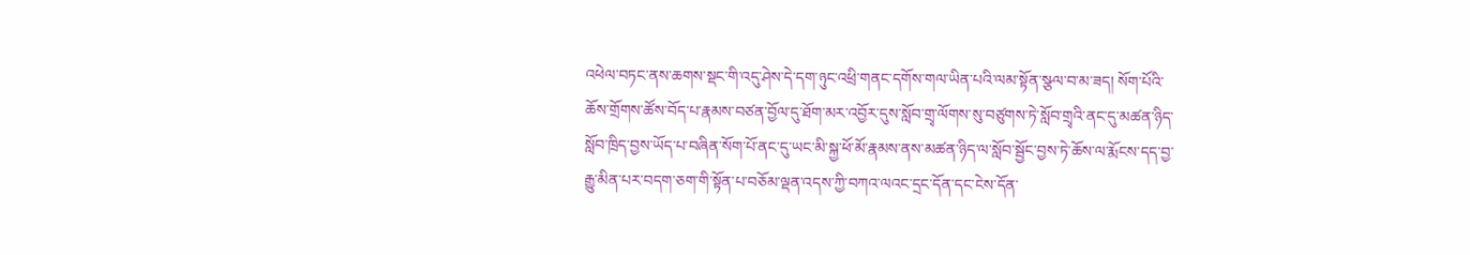འཕེལ་བཏང་ནས་ཆགས་སྡང་གི་འདུ་ཤེས་དེ་དག་ཉུང་འཕྲི་གནང་དགོས་གལ་ཡིན་པའི་ལམ་སྟོན་སྩལ་བ་མ་ཟད། སོག་པོའི་ཆོས་གྲོགས་ཚོས་བོད་པ་རྣམས་བཙན་བྱོལ་དུ་ཐོག་མར་འབྱོར་དུས་སློབ་གྲྭ་ལོགས་སུ་བཙུགས་ཏེ་སློབ་གྲྭའི་ནང་དུ་མཚན་ཉིད་སློབ་ཁྲིད་བྱས་ཡོད་པ་བཞིན་སོག་པོ་ནང་དུ་ཡང་མི་སྐྱ་ཕོ་མོ་རྣམས་ནས་མཚན་ཉིད་ལ་སློབ་སྦྱོང་བྱས་ཏེ་ཆོས་ལ་རྨོངས་དད་བྱ་རྒྱུ་མིན་པར་བདག་ཅག་གི་སྟོན་པ་བཅོམ་ལྡན་འདས་ཀྱི་བཀའ་ལའང་དྲང་དོན་དང་ངེས་དོན་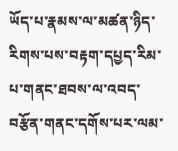ཡོད་པ་རྣམས་ལ་མཚན་ཉིད་རིགས་པས་བརྟག་དཔྱད་རིམ་པ་གནང་ཐབས་ལ་འབད་བརྩོན་གནང་དགོས་པར་ལམ་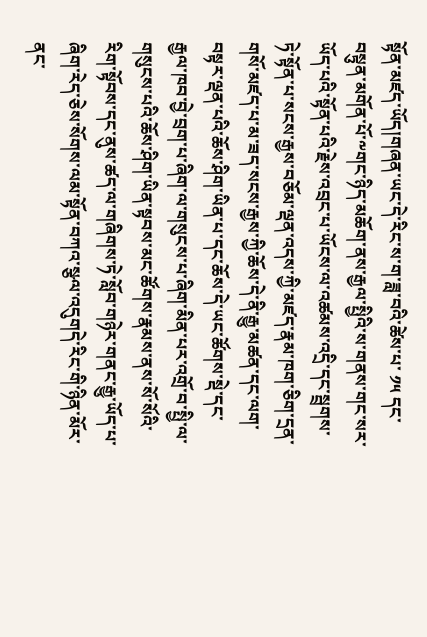སྟོན་མཛད་ཡོད།གཞན་ཡང་དེ་རིང་ས་ག་ཟླ་བའི་ཚེས་པ་ ༡༥ དང་བསྟུན་མགོན་པོ་༸གང་ཉིད་མཆོག་ནས་རྒྱལ་སྤྱིའི་ས་གནས་གང་སར་ཡོད་པའི་སྟོན་པའི་རྗེས་འབྲང་པ་ཡོངས་ལ་འཚམས་འདྲི་དང་སྦྲགས་ཏེ་སྟོན་པ་སངས་རྒྱས་བཅོམ་ལྡན་འདས་ཀྱི་མཛད་རྣམ་ཁག་ཅིག་དྲན་གསོ་མཛད་པ་མ་ཟད་སངས་རྒྱས་ཀྱི་ཆོས་དེ་ནི་རྒྱུ་མཚན་དང་ལག་བསྟར་ལྡན་པའི་ཆོས་ཤིག་ཡིན་པ་དང་ཆོས་དེ་ཡང་ཚོགས་སྡེ་དང་རྒྱལ་ཁབ་བྱེ་བྲག་པ་ཞིག་ལ་གསུངས་པ་ཞིག་མིན་པར་འགྲོ་བ་སྤྱི་ལ་གསུངས་པའི་ཆོས་ཤིག་ཡིན་སྟབས་མང་ཚོགས་རྣམས་ནས་སོ་སོའི་རིག་སྟོབས་དང་ནུས་ཚད་ལ་གཞིགས་ཏེ་སློབ་གཉེར་གནང་རྒྱུ་ཡོད་པ་ཞིག་རེད་ཅེས་སོགས་ལམ་སྟོན་བཀའ་སྩལ་འདུགདེ་རིང་གི་ཉིན་མོར་ནང་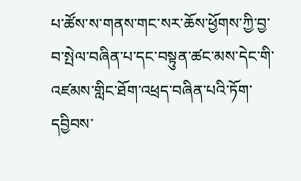པ་ཚོས་ས་གནས་གང་སར་ཆོས་ཕྱོགས་ཀྱི་བྱ་བ་སྤེལ་བཞིན་པ་དང་བསྟུན་ཚང་མས་དེང་གི་འཛམས་གླིང་ཐོག་འཕྲད་བཞིན་པའི་ཏོག་དབྱིབས་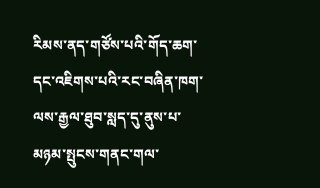རིམས་ནད་གཙོས་པའི་གོད་ཆག་དང་འཇིགས་པའི་རང་བཞིན་ཁག་ལས་རྒྱལ་ཐུབ་སླད་དུ་ནུས་པ་མཉམ་སྤུངས་གནང་གལ་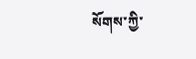སོགས་ཀྱི་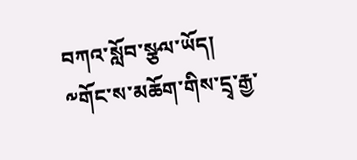བཀའ་སློབ་སྩལ་ཡོད།
༸གོང་ས་མཆོག་གིས་དྲྭ་རྒྱ་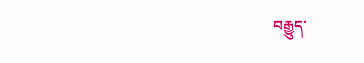བརྒྱུད་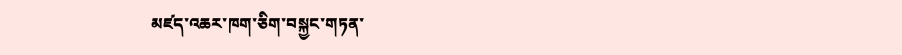མཛད་འཆར་ཁག་ཅིག་བསྐྱང་གཏན་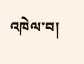འཁེལ་བ།